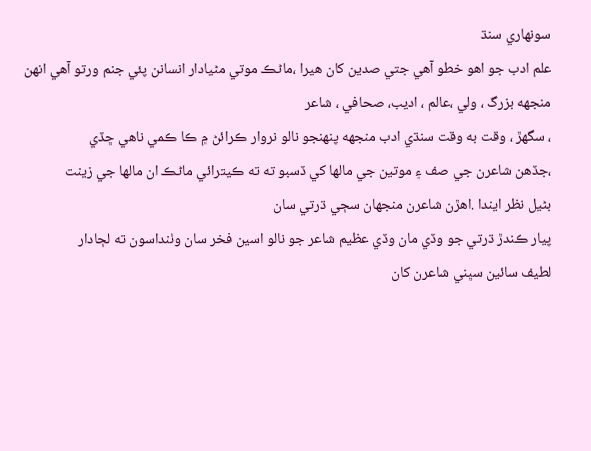سونهاري سنڌ
علم ادب جو اهو خطو آهي جتي صدين کان هيرا ،ماڻڪ موتي مڻيادار انسانن پئي جنم ورتو آهي انهن منجهه بزرگ ، ولي ،عالم ، اديب، صحافي ، شاعر
، سگهڙ ، وقت به وقت سنڌي ادب منجهه پنهنجو نالو نروار ڪرائڻ ۾ ڪا ڪمي ناهي ڇڏي
،جڏهن شاعرن جي صف ۽ موتين جي مالها کي ڏسبو ته ته ڪيترائي ماڻڪ ان مالها جي زينت
بڻيل نظر ايندا .اهڙن شاعرن منجهان سڄي ڌرتي سان
پيار ڪندڙ ڌرتي جو وڏي مان وڏي عظيم شاعر جو نالو اسين فخر سان وٺنداسون ته لڄادار
لطيف سائين سڀني شاعرن کان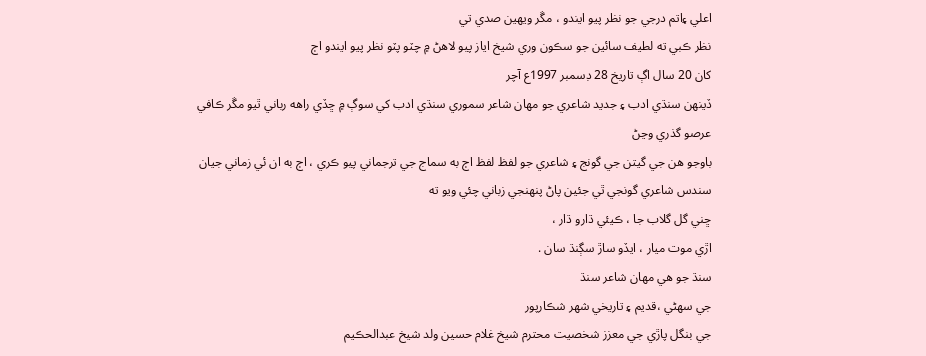اعلي ۽اتم درجي جو نظر پيو ايندو ، مڱر ويهين صدي تي
نظر ڪبي ته لطيف سائين جو سڪون وري شيخ اياز پيو لاهڻ ۾ چٽو پٽو نظر پيو ايندو اڄ
کان 20 سال اڳ تاريخ 28 ڊسمبر 1997ع آچر
ڏينهن سنڌي ادب ۽ جديد شاعري جو مهان شاعر سموري سنڌي ادب کي سوڳ ۾ ڇڏي راهه رباني ٿيو مڱر ڪافي عرصو گذري وڃڻ
باوجو هن جي گيتن جي گونج ۽ شاعري جو لفظ لفظ اڄ به سماج جي ترجماني پيو ڪري ، اڄ به ان ئي زماني جيان سندس شاعري گونجي ٿي جئين پاڻ پنهنجي زباني چئي ويو ته
ڇني گل گلاب جا ، ڪيئي ڌارو ڌار ،
اڙي موت ميار ، ايڏو ساڙ سڳنڌ سان .
سنڌ جو هي مهان شاعر سنڌ
جي سهڻي ،قديم ۽ تاريخي شهر شڪارپور
جي بنگل پاڙي جي معزز شخصيت محترم شيخ غلام حسين ولد شيخ عبدالحڪيم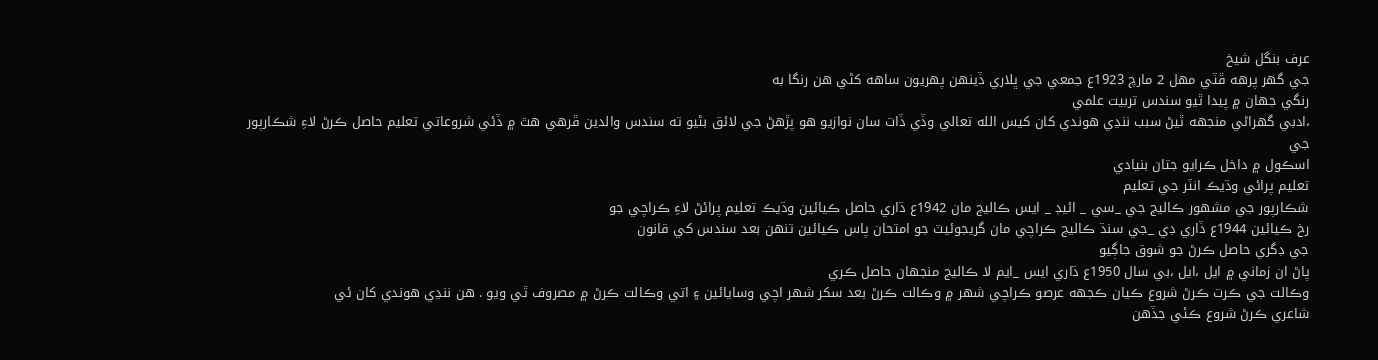عرف بنگل شيخ
جي گهر پرهه ڦٽي مهل 2 مارچ 1923ع جمعي جي ڀلاري ڏينهن پهريون ساهه کڻي هن رنگا به
رنگي جهان ۾ پيدا ٿيو سندس تربيت علمي
،ادبي گهراڻي منجهه ٿيڻ سبب ننڍي هوندي کان کيس الله تعالي وڏي ڏات سان نوازيو هو پڙهڻ جي لائق بڻيو ته سندس والدين ڦرهي هٿ ۾ ڏئي شروعاتي تعليم حاصل ڪرڻ لاءِ شڪارپور جي
اسڪول ۾ داخل ڪرايو جتان بنيادي
تعليم پرائي وڌيڪ انٽر جي تعليم
شڪارپور جي مشهور ڪاليج جي _سي _ ائيڊ _ ايس ڪاليج مان 1942ع ڌاري حاصل ڪيائين وڌيڪ تعليم پرائڻ لاءِ ڪراچي جو
رخ ڪيائين 1944ع ڏاري ڊي _جي سنڌ ڪاليج ڪراچي مان گريجوئيٽ جو امتحان پاس ڪيائين تنهن بعد سندس کي قانون
جي ڊگري حاصل ڪرڻ جو شوق جاڳيو
پاڻ ان زماني ۾ ايل ،ايل ،بي سال 1950ع ڌاري ايس _ايم لا ڪاليج منجهان حاصل ڪري
وڪالت جي ڪرت ڪرڻ شروع ڪيان ڪجهه عرصو ڪراچي شهر ۾ وڪالت ڪرڻ بعد سکر شهر اچي وسايائين ۽ اتي وڪالت ڪرڻ ۾ مصروف ٿي ويو . هن ننڍي هوندي کان ئي
شاعري ڪرڻ شروع ڪئي جڏهن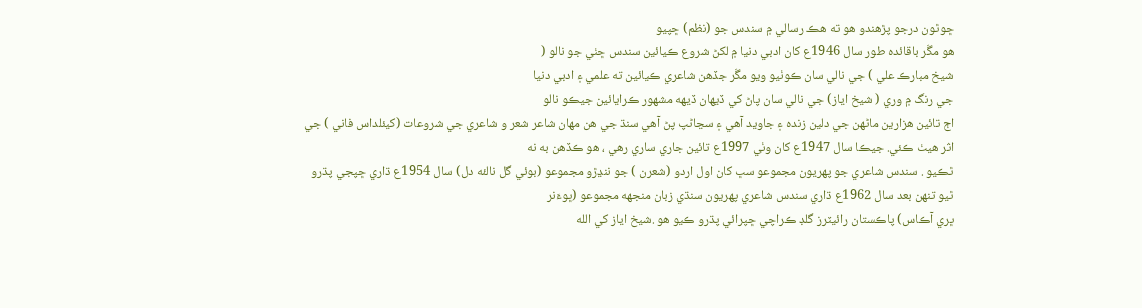ڇوٿون درجو پڙهندو هو ته هڪ رسالي ۾ سندس جو (نظم) ڇپيو
هو مڱر باقائده طور سال 1946ع کان ادبي دنيا ۾ لکڻ شروع ڪيائين سندس ڇٺي جو نالو (
شيخ مبارڪ علي ) جي نالي سان ڪوٺيو ويو مڱر جڏهن شاعري ڪيائين ته علمي ۽ ادبي دنيا
جي رنگ ۾ وري ( شيخ اياز) جي نالي سان پاڻ کي ڏيهان ڏيهه مشهور ڪرايائين جيڪو نالو
اڄ تائين هزارين ماڻهن جي دلين زنده ۽ جاويد آهي ۽ سڃاڻپ پڻ آهي سنڌ جي هن مهان شاعر شعر و شاعري جي شروعات (کيئلداس فاني ) جي
اثر هيٺ ڪئي. جيڪا سال 1947ع کان وٺي 1997ع تائين جاري ساري رهي ، هو ڪڏهن به نه
ٿڪيو . سندس شاعري جو پهريون مجموعو سڀ کان اول اردو (شعرن ) جو ننڍڙو مجموعو (بوئي گل نالئه دل) سال 1954ع ڌاري ڇپجي پڌرو
ٿيو تنهن بعد سال 1962ع ڌاري سندس شاعري پهريون سنڌي زبان منجهه مجموعو (ڀوءَنر
ڀري آڪاس) پاڪستان رائيٽرز گلڊ ڪراچي ڇپرائي پڌرو ڪيو هو .شيخ اياز کي الله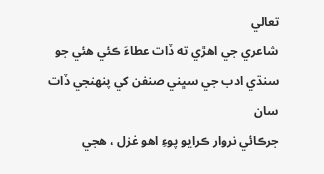تعالي
شاعري جي اهڙي ته ڏات عطاءَ ڪئي هئي جو سنڌي ادب جي سڀني صنفن کي پنهنجي ڏات سان
جرڪائي نروار ڪرايو پوءِ اهو غزل ، هجي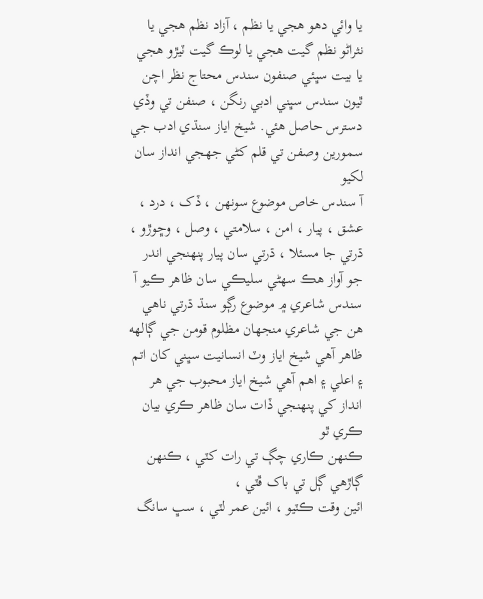يا وائي دهو هجي يا نظم ، آزاد نظم هجي يا نثراڻو نظم گيت هجي يا لوڪ گيت ٽيڙو هجي
يا بيت سڀئي صنفون سندس محتاج نظر اچن ٿيون سندس سڀني ادبي رنگن ، صنفن تي وڏي
دسترس حاصل هئي. شيخ اياز سنڌي ادب جي سمورين وصفن تي قلم کڻي جهجي انداز سان لکيو
آ سندس خاص موضوع سونهن ، ڏک ، درد ، عشق ، پيار ، امن ، سلامتي ، وصل ، وڇوڙو ،
ڌرتي جا مسئلا ، ڌرتي سان پيار پنهنجي اندر جو آواز هڪ سهڻي سليڪي سان ظاهر ڪيو آ
سندس شاعري ۾ موضوع رڳو سنڌ ڌرتي ناهي هن جي شاعري منجهان مظلوم قومن جي ڳالهه
ظاهر آهي شيخ اياز وٽ انسانيت سڀني کان اتم ۽ اعلي ۽ اهم آهي شيخ اياز محبوب جي هر
انداز کي پنهنجي ڏات سان ظاهر ڪري بيان ڪري ٿو
ڪنهن ڪاري چڳ تي رات کٽي ، ڪنهن ڳاڙهي ڳل تي باک ڦٽي ،
ائين وقت ڪٽيو ، ائين عمر لٽي ، سڀ سانگ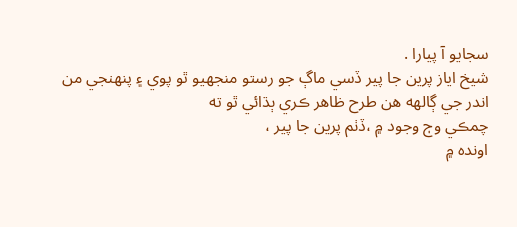سجايو آ پيارا .
شيخ اياز پرين جا پير ڏسي ماڳ جو رستو منجهيو ٿو پوي ۽ پنهنجي من
اندر جي ڳالهه هن طرح ظاهر ڪري ٻڌائي ٿو ته
چمڪي وڄ وجود ۾ ،ڏٺم پرين جا پير ،
اونده ۾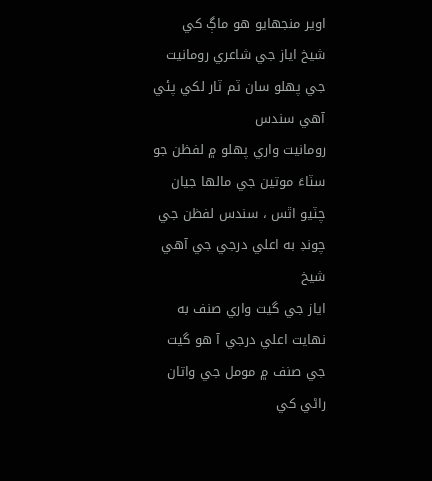اوير منجهايو هو ماڳ کي
شيخ اياز جي شاعري رومانيت جي پهلو سان ٽم ٽار لکي پئي آهي سندس
رومانيت واري پهلو ۾ لفظن جو سٽاءَ موتين جي مالها جيان چٽيو اٿس ، سندس لفظن جي چونڊ به اعلي درجي جي آهي شيخ
اياز جي گيت واري صنف به نهايت اعلي درجي آ هو گيت جي صنف ۾ مومل جي واتان راڻي کي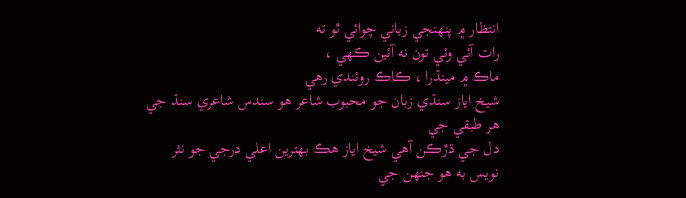انتظار ۾ پنهنجي زباني چوائي ٿو ته
رات آئي وئي تون نه آئين ڪهي ،
ماڪ ۾ مينڌرا ، ڪاڪ روئندي رهي
شيخ اياز سنڌي زبان جو محبوب شاعر هو سندس شاعري سنڌ جي هر طبقي جي
دل جي ڌڙڪن آهي شيخ اياز هڪ بهترين اعلي درجي جو نثر نويس به هو جنهن جي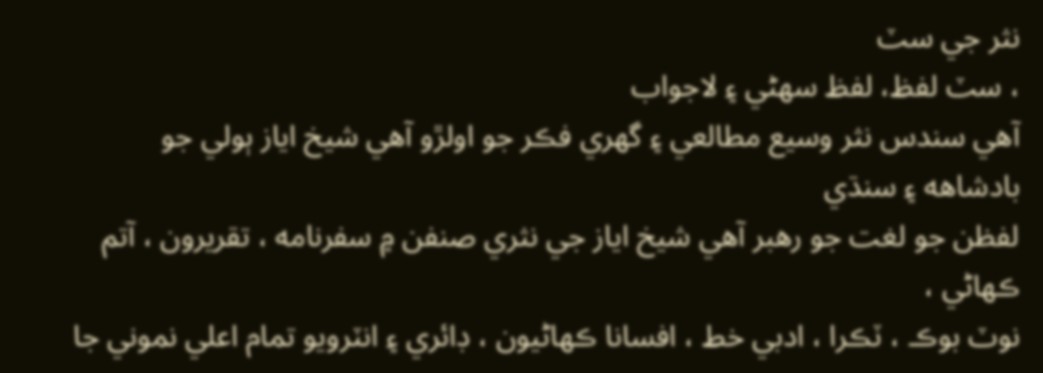نثر جي سٽ
، سٽ لفظ، لفظ سهڻي ۽ لاجواب
آهي سندس نثر وسيع مطالعي ۽ گهري فڪر جو اولڙو آهي شيخ اياز ٻولي جو بادشاهه ۽ سنڌي
لفظن جو لغت جو رهبر آهي شيخ اياز جي نثري صنفن ۾ سفرنامه ، تقريرون ، آتم ڪهاڻي ،
نوٽ بوڪ ، ٽڪرا ، ادبي خط ، افسانا ڪهاڻيون ، ڊائري ۽ انٽرويو تمام اعلي نموني جا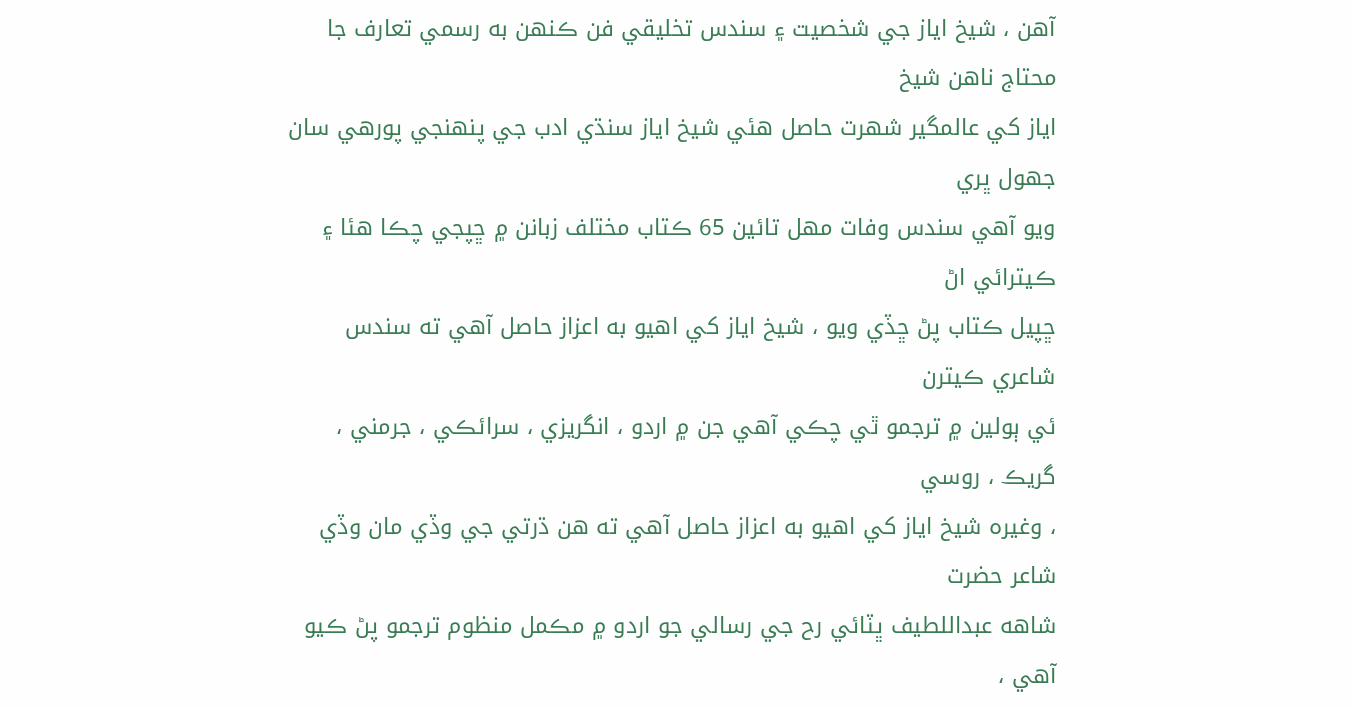آهن ، شيخ اياز جي شخصيت ۽ سندس تخليقي فن ڪنهن به رسمي تعارف جا محتاج ناهن شيخ
اياز کي عالمگير شهرت حاصل هئي شيخ اياز سنڌي ادب جي پنهنجي پورهي سان جهول ڀري
ويو آهي سندس وفات مهل تائين 65 ڪتاب مختلف زبانن ۾ ڇپجي چڪا هئا ۽ ڪيترائي اڻ
ڇپيل ڪتاب پڻ ڇڏي ويو ، شيخ اياز کي اهيو به اعزاز حاصل آهي ته سندس شاعري ڪيترن
ئي ٻولين ۾ ترجمو ٿي چڪي آهي جن ۾ اردو ، انگريزي ، سرائڪي ، جرمني ، گريڪ ، روسي
، وغيره شيخ اياز کي اهيو به اعزاز حاصل آهي ته هن ڌرتي جي وڏي مان وڏي شاعر حضرت
شاهه عبداللطيف ڀٽائي رح جي رسالي جو اردو ۾ مڪمل منظوم ترجمو پڻ ڪيو آهي ،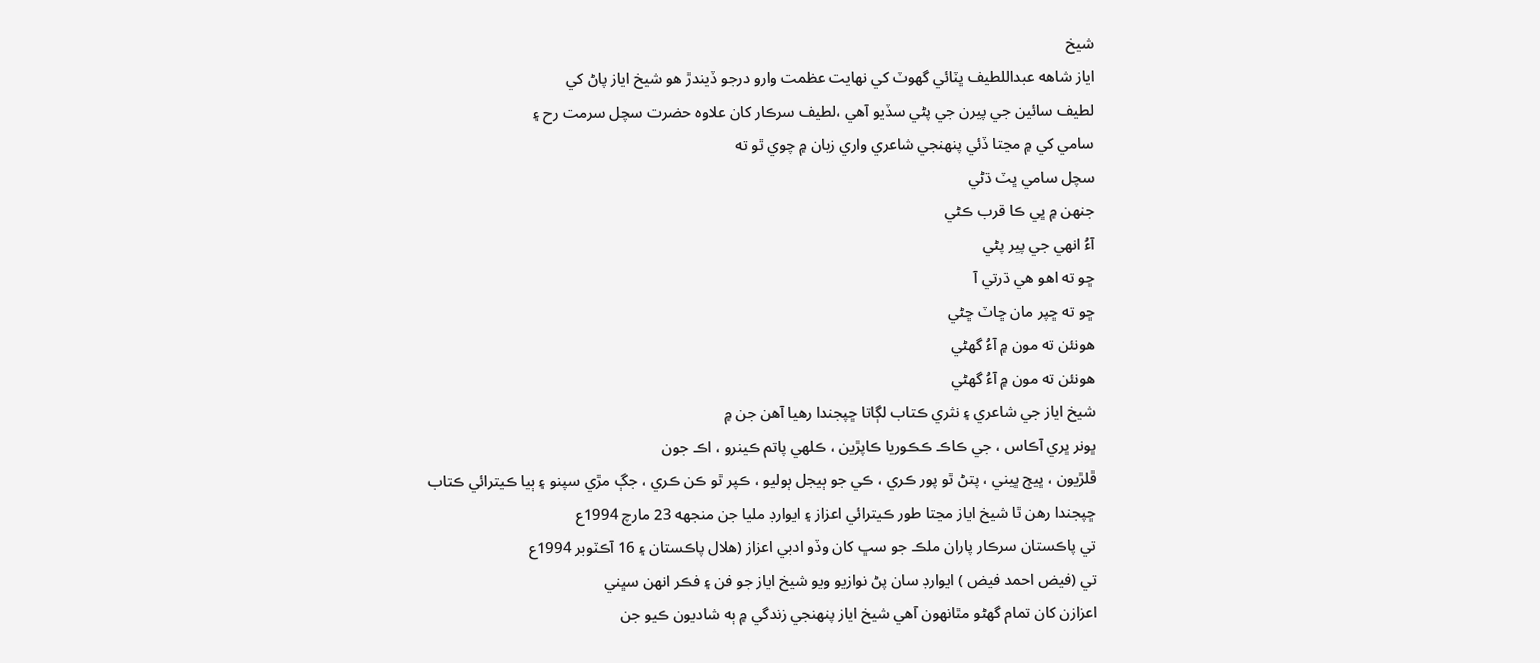شيخ
اياز شاهه عبداللطيف ڀٽائي گهوٽ کي نهايت عظمت وارو درجو ڏيندڙ هو شيخ اياز پاڻ کي
لطيف سائين جي پيرن جي پڻي سڏيو آهي ،لطيف سرڪار کان علاوه حضرت سچل سرمت رح ۽
سامي کي ۾ مڃتا ڏئي پنهنجي شاعري واري زبان ۾ چوي ٿو ته
سچل سامي ڀٽ ڌڻي
جنهن ۾ ڀي ڪا قرب ڪڻي
آءُ انهي جي پير پڻي
ڇو ته اهو هي ڌرتي آ
ڇو ته ڇپر مان ڇاٽ ڇڻي
هونئن ته مون ۾ آءُ گهڻي
هونئن ته مون ۾ آءُ گهڻي
شيخ اياز جي شاعري ۽ نثري ڪتاب لڳاتا ڇپجندا رهيا آهن جن ۾
ڀونر ڀري آڪاس ، جي ڪاڪ ڪڪوريا ڪاپڙين ، ڪلهي پاتم ڪينرو ، اڪ جون
ڦلڙيون ، ڀيڄ ڀيني ، پتڻ ٿو پور ڪري ، ڪي جو ٻيجل ٻوليو ، ڪپر ٿو ڪن ڪري ، جڳ مڙي سپنو ۽ ٻيا ڪيترائي ڪتاب
ڇپجندا رهن ٿا شيخ اياز مڃتا طور ڪيترائي اعزاز ۽ ايوارڊ مليا جن منجهه 23 مارچ 1994ع
تي پاڪستان سرڪار پاران ملڪ جو سڀ کان وڏو ادبي اعزاز (هلال پاڪستان ۽ 16 آڪٽوبر 1994ع
تي (فيض احمد فيض ) ايوارڊ سان پڻ نوازيو ويو شيخ اياز جو فن ۽ فڪر انهن سڀني
اعزازن کان تمام گهڻو مٿانهون آهي شيخ اياز پنهنجي زندگي ۾ ٻه شاديون ڪيو جن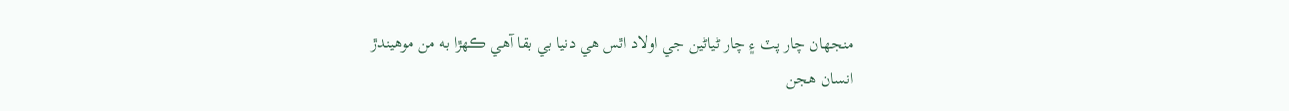منجهان چار پٽ ۽ چار ڻياڻين جي اولاد اٿس هي دنيا بي بقا آهي ڪهڙا به من موهيندڙ
انسان هجن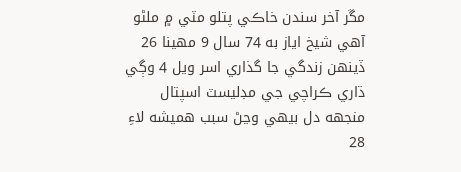مڱر آخر سندن خاڪي پتلو مٽي ۾ ملڻو آهي شيخ اياز به 74 سال 9 مهينا 26
ڏينهن زندگي جا گذاري اسر ويل 4 وڳي
ڌاري ڪراچي جي مڊليسٽ اسپتال منجهه دل بيهي وڃڻ سبب هميشه لاءِ 28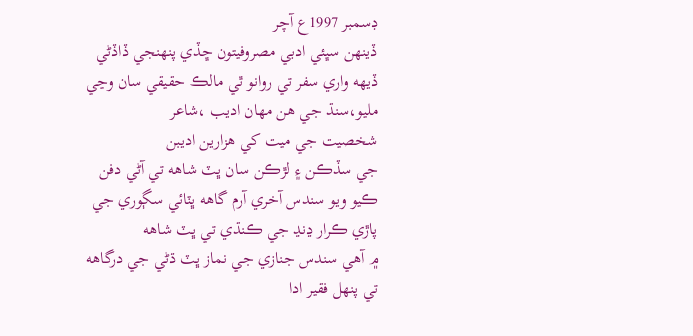ڊسمبر 1997ع آچر
ڏينهن سڀئي ادبي مصروفيتون ڇڏي پنهنجي ڏاڏڻي
ڏيهه واري سفر تي روانو ٿي مالڪ حقيقي سان وڃي مليو،سنڌ جي هن مهان اديب ،شاعر
شخصيت جي ميت کي هزارين اديبن
جي سڏڪن ۽ لڙڪن سان ڀٽ شاهه تي آڻي دفن ڪيو ويو سندس آخري آرم گاهه ڀٽائي سڳوري جي پاڙي ڪرار ڍنڍ جي ڪنڌي تي ڀٽ شاهه
۾ آهي سندس جنازي جي نماز ڀٽ ڌڻي جي درگاهه تي پنهل فقير ادا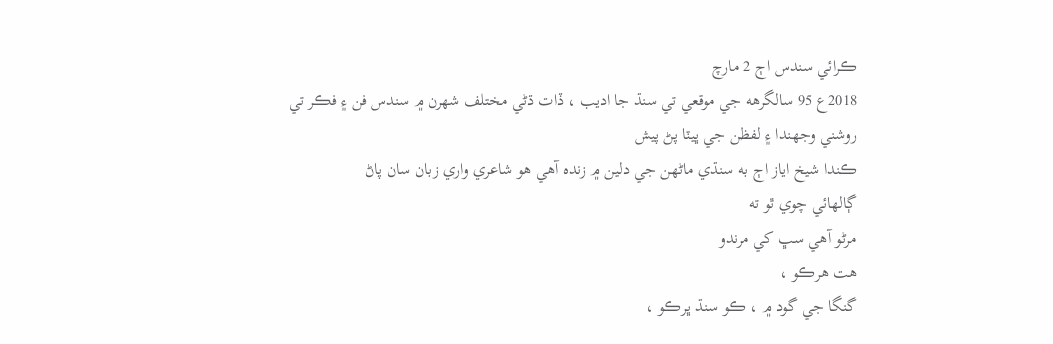ڪرائي سندس اڄ 2 مارچ
2018ع 95 سالگرهه جي موقعي تي سنڌ جا اديب ، ڏات ڌڻي مختلف شهرن ۾ سندس فن ۽ فڪر تي روشني وجهندا ۽ لفظن جي ڀيٽا پڻ پيش
ڪندا شيخ اياز اڄ به سنڌي ماڻهن جي دلين ۾ زنده آهي هو شاعري واري زبان سان پاڻ
ڳالهائي چوي ٿو ته
مرڻو آهي سڀ کي مرندو
هت هرڪو ،
گنگا جي گود ۾ ، ڪو سنڌ ڀرڪو ،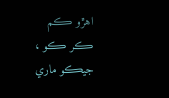اهڙو ڪم ڪر ڪو ، جيڪو ماري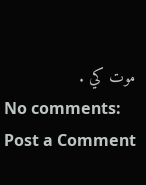موت کي .
No comments:
Post a Comment